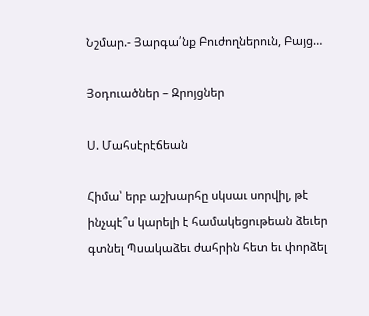Նշմար.- Յարգա՛նք Բուժողներուն, Բայց…

Յօդուածներ – Զրոյցներ

Ս. Մահսէրէճեան

Հիմա՝ երբ աշխարհը սկսաւ սորվիլ, թէ ինչպէ՞ս կարելի է համակեցութեան ձեւեր գտնել Պսակաձեւ ժահրին հետ եւ փորձել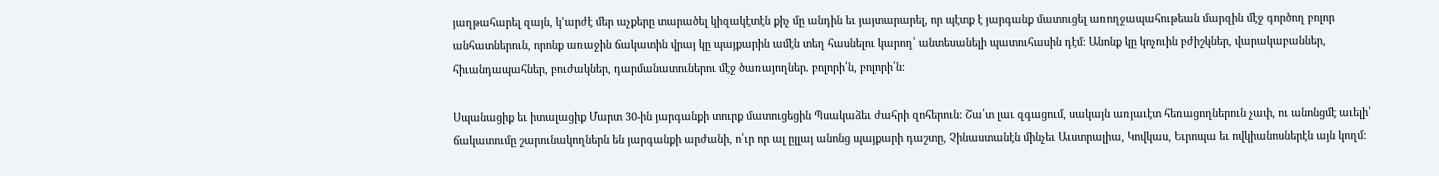յաղթահարել զայն, կ’արժէ մեր աչքերը տարածել կիզակէտէն քիչ մը անդին եւ յայտարարել, որ պէտք է յարգանք մատուցել առողջապահութեան մարզին մէջ գործող բոլոր անհատներուն, որոնք առաջին ճակատին վրայ կը պայքարին ամէն տեղ հասնելու կարող՝ անտեսանելի պատուհասին դէմ: Անոնք կը կոչուին բժիշկներ, վարակաբաններ, հիւանդապահներ, բուժակներ, դարմանատուներու մէջ ծառայողներ. բոլորի՛ն, բոլորի՛ն:

Սպանացիք եւ իտալացիք Մարտ 30-ին յարգանքի տուրք մատուցեցին Պսակաձեւ ժահրի զոհերուն: Շա՛տ լաւ զգացում, սակայն առյաւէտ հեռացողներուն չափ, ու անոնցմէ աւելի՝ ճակատումը շարունակողներն են յարգանքի արժանի, ո՛ւր որ ալ ըլլայ անոնց պայքարի դաշտը, Չինաստանէն մինչեւ Աւստրալիա, Կովկաս, Եւրոպա եւ ովկիանոսներէն այն կողմ: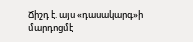Ճիշդ է. այս «դասակարգ»ի մարդոցմէ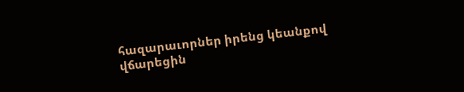հազարաւորներ իրենց կեանքով վճարեցին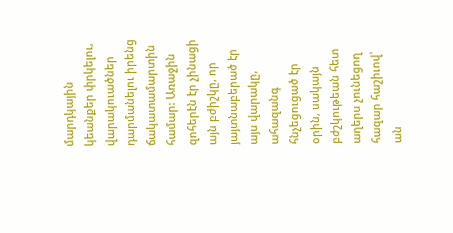մարդկային կեանքեր փրկելու, վարակուածներ դարմանելու իրենց ճակատամարտին համար: Առաջին զոհերէն էր չինացի այն բժիշկը, որ յայտնաբերած էր այս վարակը, ահազանգ հնչեցուցած էր օրին, սակայն բժշկութեան հետ աղերս չունեցող հազար հաշիւով՝ ան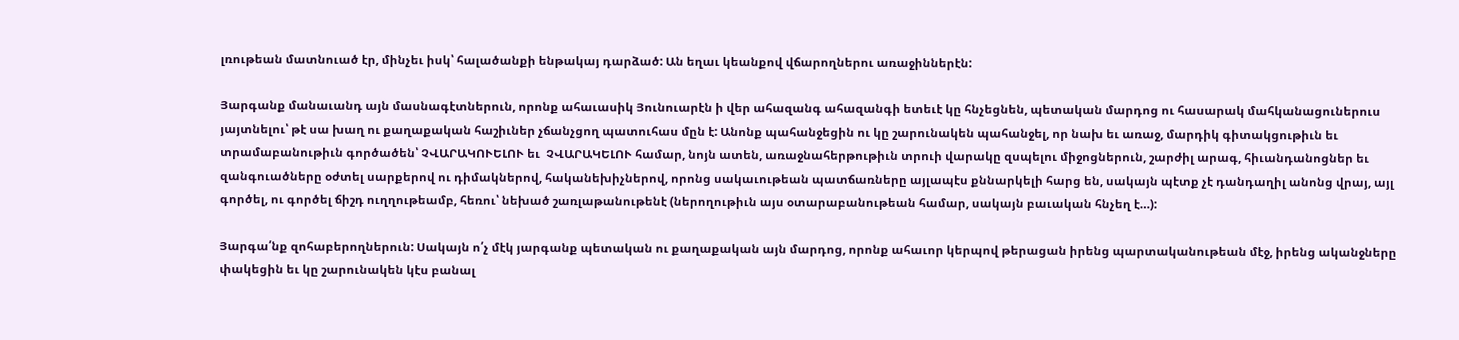լռութեան մատնուած էր, մինչեւ իսկ՝ հալածանքի ենթակայ դարձած: Ան եղաւ կեանքով վճարողներու առաջիններէն:

Յարգանք մանաւանդ այն մասնագէտներուն, որոնք ահաւասիկ Յունուարէն ի վեր ահազանգ ահազանգի ետեւէ կը հնչեցնեն, պետական մարդոց ու հասարակ մահկանացուներուս յայտնելու՝ թէ սա խաղ ու քաղաքական հաշիւներ չճանչցող պատուհաս մըն է: Անոնք պահանջեցին ու կը շարունակեն պահանջել, որ նախ եւ առաջ, մարդիկ գիտակցութիւն եւ տրամաբանութիւն գործածեն՝ ՉՎԱՐԱԿՈՒԵԼՈՒ եւ  ՉՎԱՐԱԿԵԼՈՒ համար, նոյն ատեն, առաջնահերթութիւն տրուի վարակը զսպելու միջոցներուն, շարժիլ արագ, հիւանդանոցներ եւ զանգուածները օժտել սարքերով ու դիմակներով, հականեխիչներով, որոնց սակաւութեան պատճառները այլապէս քննարկելի հարց են, սակայն պէտք չէ դանդաղիլ անոնց վրայ, այլ գործել, ու գործել ճիշդ ուղղութեամբ, հեռու՝ նեխած շառլաթանութենէ (ներողութիւն այս օտարաբանութեան համար, սակայն բաւական հնչեղ է…):

Յարգա՛նք զոհաբերողներուն: Սակայն ո՛չ մէկ յարգանք պետական ու քաղաքական այն մարդոց, որոնք ահաւոր կերպով թերացան իրենց պարտականութեան մէջ, իրենց ականջները փակեցին եւ կը շարունակեն կէս բանալ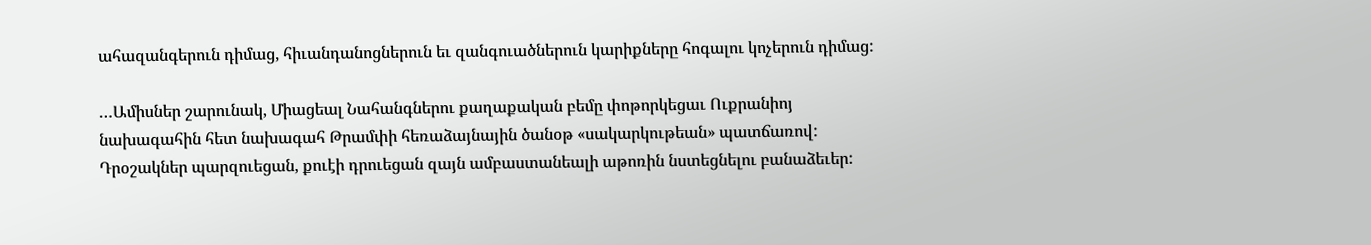ահազանգերուն դիմաց, հիւանդանոցներուն եւ զանգուածներուն կարիքները հոգալու կոչերուն դիմաց:

…Ամիսներ շարունակ, Միացեալ Նահանգներու քաղաքական բեմը փոթորկեցաւ Ուքրանիոյ նախագահին հետ նախագահ Թրամփի հեռաձայնային ծանօթ «սակարկութեան» պատճառով: Դրօշակներ պարզուեցան, քուէի դրուեցան զայն ամբաստանեալի աթոռին նստեցնելու բանաձեւեր: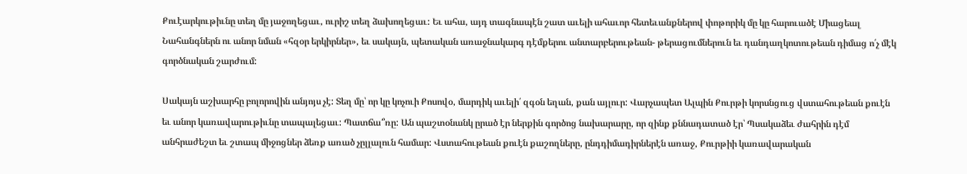Քուէարկութիւնը տեղ մը յաջողեցաւ, ուրիշ տեղ ձախողեցաւ: Եւ ահա, այդ տագնապէն շատ աւելի ահաւոր հետեւանքներով փոթորիկ մը կը հարուածէ Միացեալ Նահանգներն ու անոր նման «հզօր երկիրներ», եւ սակայն, պետական առաջնակարգ դէմքերու անտարբերութեան- թերացումներուն եւ դանդաղկոտութեան դիմաց ո՛չ մէկ գործնական շարժում:

Սակայն աշխարհը բոլորովին անյոյս չէ: Տեղ մը՝ որ կը կոչուի Քոսովօ, մարդիկ աւելի՛ զգօն եղան, քան այլուր: Վարչապետ Ալպին Քուրթի կորսնցուց վստահութեան քուէն եւ անոր կառավարութիւնը տապալեցաւ: Պատճա՞ռը: Ան պաշտօնանկ ըրած էր ներքին գործոց նախարարը, որ զինք քննադատած էր՝ Պսակաձեւ ժահրին դէմ անհրաժեշտ եւ շտապ միջոցներ ձեռք առած չըլլալուն համար: Վստահութեան քուէն քաշողները, ընդդիմադիրներէն առաջ, Քուրթիի կառավարական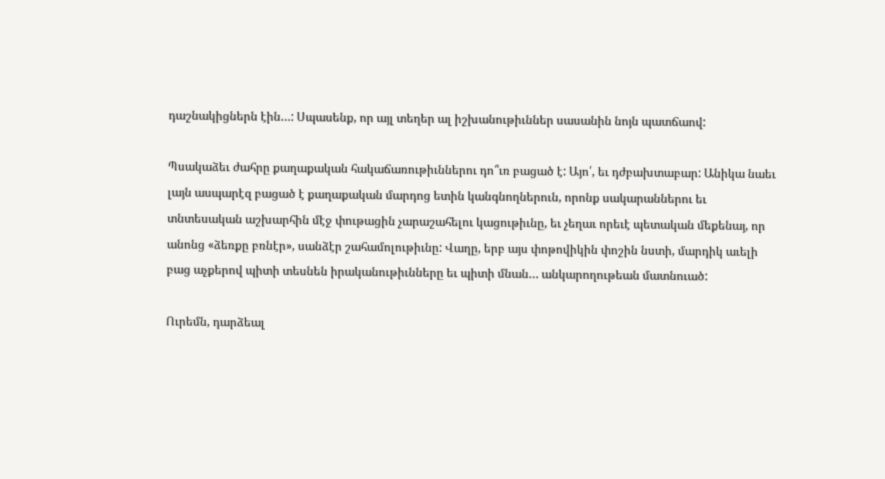դաշնակիցներն էին…: Սպասենք, որ այլ տեղեր ալ իշխանութիւններ սասանին նոյն պատճաով:

Պսակաձեւ ժահրը քաղաքական հակաճառութիւններու դո՞ւռ բացած է: Այո՛, եւ դժբախտաբար: Անիկա նաեւ լայն ասպարէզ բացած է քաղաքական մարդոց ետին կանգնողներուն, որոնք սակարաններու եւ տնտեսական աշխարհին մէջ փութացին չարաշահելու կացութիւնը, եւ չեղաւ որեւէ պետական մեքենայ, որ անոնց «ձեռքը բռնէր», սանձէր շահամոլութիւնը: Վաղը, երբ այս փոթովիկին փոշին նստի, մարդիկ աւելի բաց աչքերով պիտի տեսնեն իրականութիւնները եւ պիտի մնան… անկարողութեան մատնուած:

Ուրեմն, դարձեալ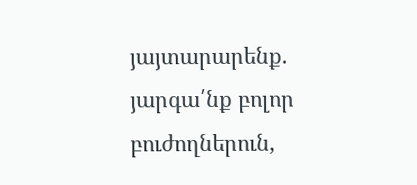յայտարարենք. յարգա՛նք բոլոր բուժողներուն,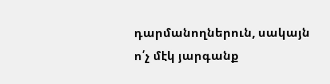դարմանողներուն, սակայն ո՛չ մէկ յարգանք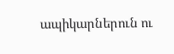ապիկարներուն ու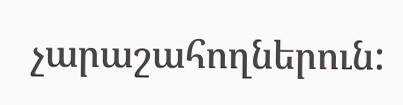չարաշահողներուն: